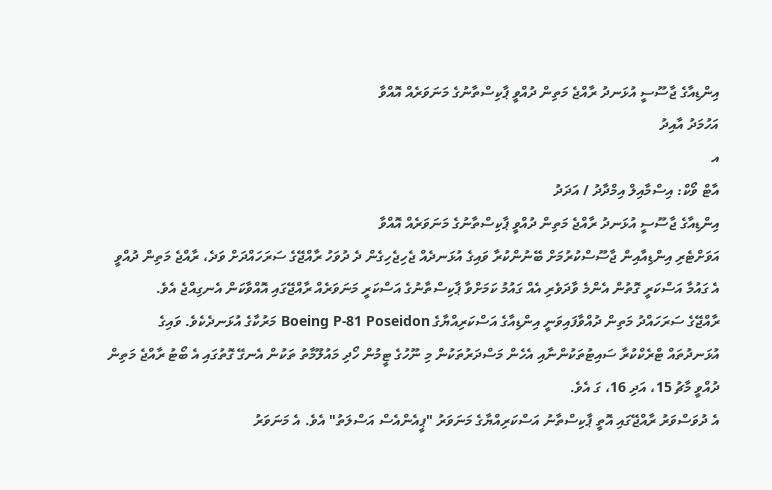އިންޑިއާގެ ޖާސޫސީ އުޅަނދު ރާއްޖެ މަތިން ދުއްވީ ޕާކިސްތާނުގެ މަނަވަރެއް އޮއްވާ
އަހުމަދު އާއިދު
އ
އާޓް ވޯކް: އިސްމާއިލް އިމްދާދު / އަދަދު
އިންޑިއާގެ ޖާސޫސީ އުޅަނދު ރާއްޖެ މަތިން ދުއްވީ ޕާކިސްތާނުގެ މަނަވަރެއް އޮއްވާ
އަވަށްޓެރި އިންޑިއާއިން ޖާސޫސްކުރުމަށް ބޭނުންކުރާ ވައިގެ އުޅަނދެއް ޖެހިޖެހިގެން ދެ ދުވަހު ރާއްޖޭގެ ސަރަހައްދަށް ވަދެ، ރާއްޖެ މަތިން ދުއްވީ އެ ގައުމާ އަސްކަރީ ގޮތުން އެންމެ ވާދަވެރި އެއް ގައުމު ކަމަށްވާ ޕާކިސްތާނުގެ އަސްކަރީ މަނަވަރެއް ރާއްޖޭގައި އޮއްވާކަން އެނގިއްޖެ އެވެ.
ރާއްޖޭގެ ސަރަހައްދު މަތިން ދުއްވާފައިވަނީ އިންޑިއާގެ އަސްކަރިއްޔާގެ Boeing P-81 Poseidon މަރުކާގެ އުޅަނދެކެވެ. ވައިގެ އުޅަނދުތައް ޓްރެކްކުރާ ސައިޓުތަކުންނާއި އެހެން މަސްދަރުތަކުން މި ނޫހުގެ ޓީމުން ހޯދި މައުލޫމާތު ތަކުން އެނގޭ ގޮތުގައި އެ ބޯޓު ރާއްޖެ މަތިން ދުއްވީ މާޗު 15، އަދި 16، ގަ އެވެ.
އެ ދުވަސްވަރު ރާއްޖޭގައި އޮތީ ޕާކިސްތާނު އަސްކަރިއްޔާގެ މަނަވަރު "ޕީއެންއެސް އަސްލަތު" އެވެ. އެ މަނަވަރު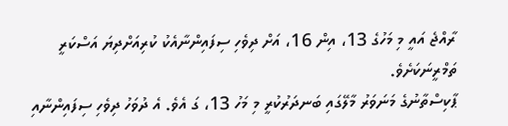ރާއްޖެ އައީ މި މަހުގެ 13، އިން 16، އަށް ދިވެހި ސިފައިންނާއެކު ކުރިއަށްދިޔަ އަސްކަރީ ތަމްރީނަކަށެވެ.
ޕާކިސްތާނުގެ މަނަވަރު މާލޭގައި ބަނދަރުކުރީ މި މަހު 13، ގަ އެވެ. އެ ދުވަހު ދިވެހި ސިފައިންނާއި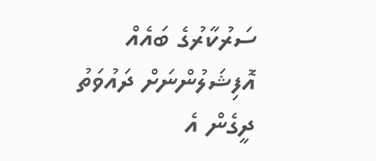ސަރުކާރުގެ ބައެއް އޮފިޝަލުންނަށް ދައުވަތު ދީގެން އެ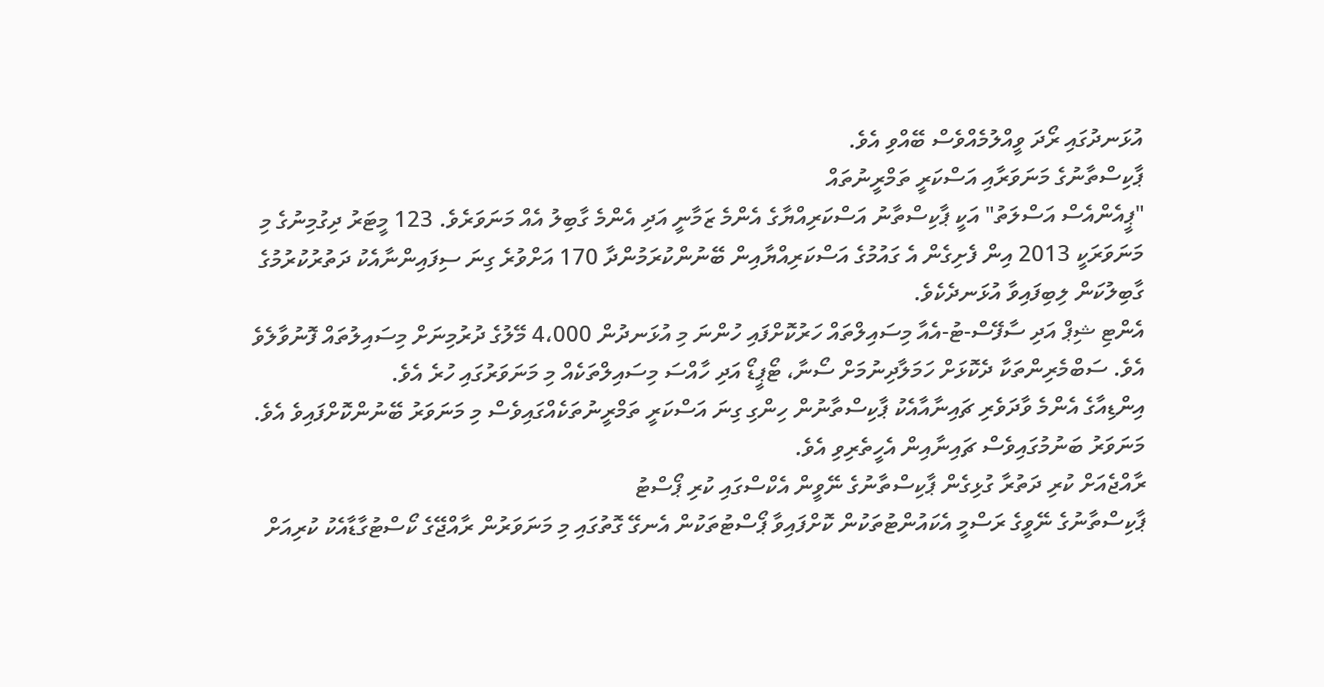އުޅަނދުގައި ރޯދަ ވީއްލުމެއްވެސް ބޭއްވި އެވެ.
ޕާކިސްތާނުގެ މަނަވަރާއި އަސްކަރީ ތަމްރީނުތައް
"ޕީއެންއެސް އަސްލަތު" އަކީ ޕާކިސްތާނު އަސްކަރިއްޔާގެ އެންމެ ޒަމާނީ އަދި އެންމެ ގާބިލު އެއް މަނަވަރެވެ. 123 މީޓަރު ދިގުމިނުގެ މި މަނަވަރަކީ 2013 އިން ފެށިގެން އެ ގައުމުގެ އަސްކަރިއްޔާއިން ބޭނުންކުރަމުންދާ 170 އަށްވުރެ ގިނަ ސިފައިންނާއެކު ދަތުރުކުރުމުގެ ގާބިލުކަން ލިބިފައިވާ އުޅަނދެކެވެ.
އެންޓި ޝިޕް އަދި ސާފޭސް-ޓު-އެއާ މިސައިލްތައް ހަރުކޮށްފައި ހުންނަ މި އުޅަނދުން 4،000 މޭލުގެ ދުރުމިނަށް މިސައިލުތައް ފޮނުވާލެވެ އެވެ. ސަބްމެރިންތަކާ ދެކޮޅަށް ހަމަލާދިނުމަށް ސޯނާ، ޓޯޕީޑޯ އަދި ހާއްސަ މިސައިލްތަކެއް މި މަނަވަރުގައި ހުރެ އެވެ.
އިންޑިއާގެ އެންމެ ވާދަވެރި ޗައިނާއާއެކު ޕާކިސްތާނުން ހިންގި ގިނަ އަސްކަރީ ތަމްރީނުތަކެއްގައިވެސް މި މަނަވަރު ބޭނުންކޮށްފައިވެ އެވެ. މަނަވަރު ބަނުމުގައިވެސް ޗައިނާއިން އެހީތެރިވި އެވެ.
ރާއްޖެއަށް ކުރި ދަތުރާ ގުޅިގެން ޕާކިސްތާނުގެ ނޭވީން އެކްސްގައި ކުރި ޕޯސްޓު
ޕާކިސްތާނުގެ ނޭވީގެ ރަސްމީ އެކައުންޓުތަކުން ކޮށްފައިވާ ޕޯސްޓުތަކުން އެނގޭ ގޮތުގައި މި މަނަވަރުން ރާއްޖޭގެ ކޯސްޓުގާޑާއެކު ކުރިއަށް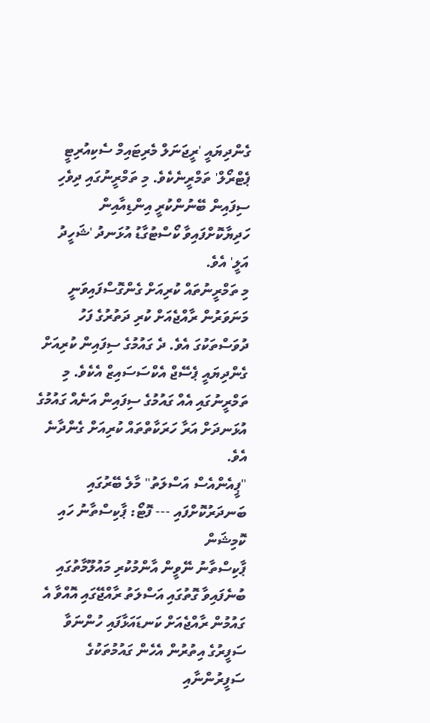ގެންދިޔައީ 'ރީޖަނަލް މެރިޓައިމް ސެކިއުރިޓީ ޕެޓްރޯލް' ތަމްރީނެކެވެ. މި ތަމްރީނުގައި ދިވެހި ސިފައިން ބޭނުންކުރީ އިންޑިއާއިން ހަދިޔާކޮށްފައިވާ ކޯސްޓުގާޑު އުޅަނދު 'ޝަހީދު އަލީ' އެވެ.
މި ތަމްރީނުތައް ކުރިއަށް ގެންގޮސްފައިވަނީ މަނަވަރުން ރާއްޖެއަށް ކުރި ދަތުރުގެ ފަހު ދުވަސްތަކުގަ އެވެ. ދެ ގައުމުގެ ސިފައިން ކުރިއަށް ގެންދިޔައީ ޕެސޭޖް އެކްސަސައިޒް އެކެވެ. މި ތަމްރީނުގައި އެއް ގައުމުގެ ސިފައިން އަނެއް ގައުމުގެ އުޅަނދަށް އަރާ ހަރަކާތްތައް ކުރިއަށް ގެންދާނެ އެވެ.
"ޕީއެންއެސް އަސްލަތު" މާލެ ބޭރުގައި ބަނދަރުކޮށްފައި --- ފޮޓޯ: ޕާކިސްތާނު ހައި ކޮމިޝަން
ޕާކިސްތާނު ނޭވީން އާންމުކުރި މައުލޫމާތުގައި ބުނެފައިވާ ގޮތުގައި އަސްލަތު ރާއްޖޭގައި އޮއްވާ އެ ގައުމުން ރާއްޖެއަށް ކަނޑައަޅާފައި ހުންނަވާ ސަފީރުގެ އިތުރުން އެހެން ގައުމުތަކުގެ ސަފީރުންނާއި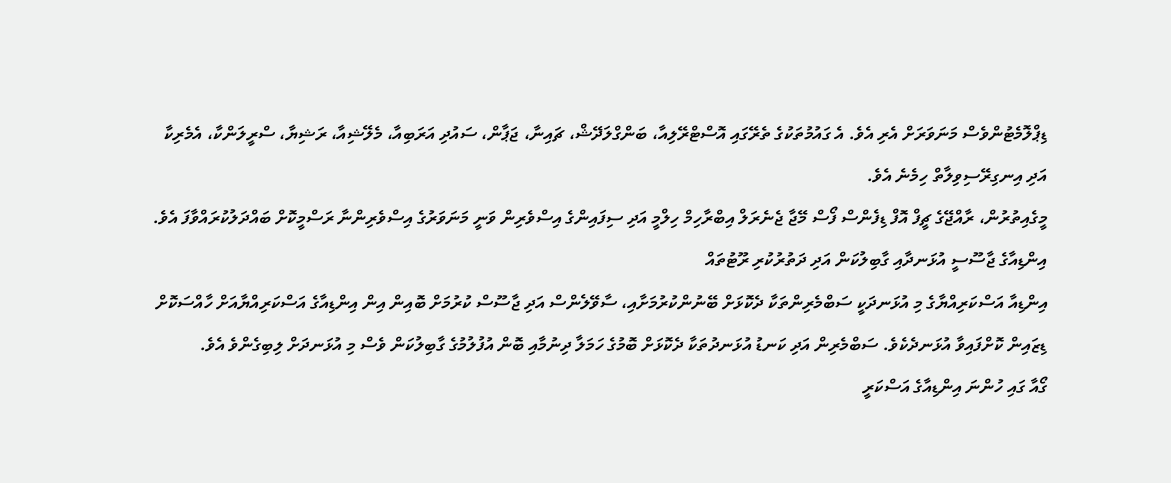ޑިޕްލޮމެޓުންވެސް މަނަވަރަށް އެރި އެވެ. އެ ގައުމުތަކުގެ ތެރޭގައި އޮސްޓްރޭލިއާ، ބަންގްލަދޭޝް، ޗައިނާ، ޖަޕާން، ސައުދި އަރަބިއާ، މެލޭޝިއާ، ރަޝިޔާ، ސްރީލަންކާ، އެމެރިކާ އަދި އިނގިރޭސިވިލާތް ހިމެނެ އެވެ.
މީގެއިތުރުން، ރާއްޖޭގެ ޗީފް އޮފް ޑިފެންސް ފޯސް މޭޖާ ޖެނެރަލް އިބްރާހިމް ހިލްމީ އަދި ސިފައިންގެ އިސްވެރިން ވަނީ މަނަވަރުގެ އިސްވެރިންނާ ރަސްމީކޮށް ބައްދަލުކުރައްވާފަ އެވެ.
އިންޑިއާގެ ޖާސޫސީ އުޅަނދާއި ގާބިލުކަން އަދި ދަތުރުކުރި ރޫޓުތައް
އިންޑިއާ އަސްކަރިއްޔާގެ މި އުޅަނދަކީ ސަބްމެރިންތަކާ ދެކޮޅަށް ބޭނުންކުރުމަށާއި، ސާވޭލެންސް އަދި ޖާސޫސް ކުރުމަށް ބޮއިން އިން އިންޑިއާގެ އަސްކަރިއްޔާއަށް ހާއްސަކޮށް ޑިޒައިން ކޮށްފައިވާ އުޅަނދެކެވެ. ސަބްމެރިން އަދި ކަނޑު އުޅަނދުތަކާ ދެކޮޅަށް ބޮމުގެ ހަމަލާ ދިނުމާއި ބޮން އުފުލުމުގެ ގާބިލުކަން ވެސް މި އުޅަނދަށް ލިބިގެންވެ އެވެ.
ގޯއާ ގައި ހުންނަ އިންޑިއާގެ އަސްކަރީ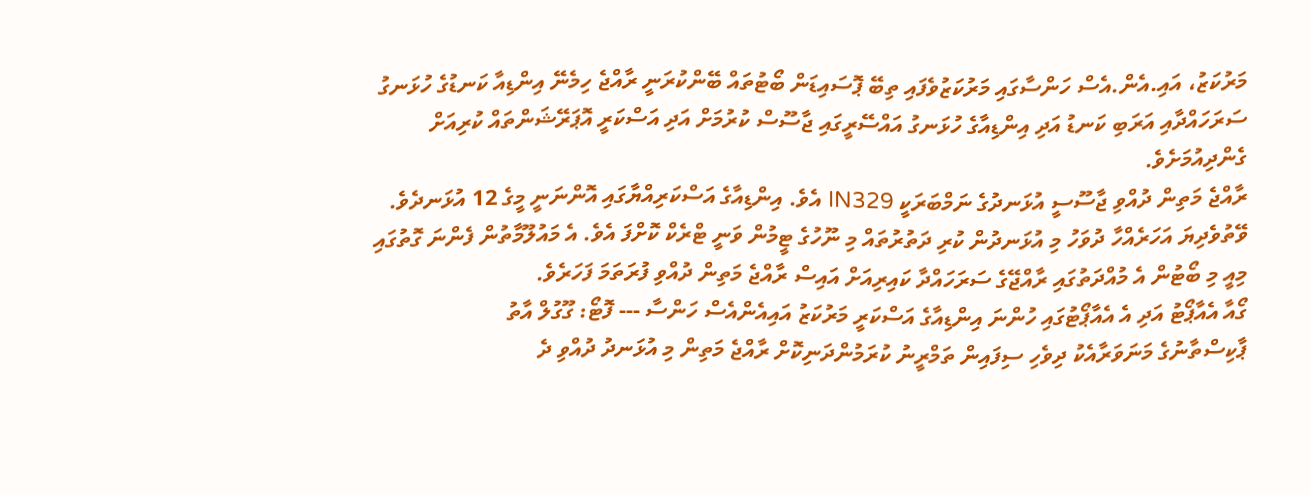މަރުކަޒު، އައި.އެން.އެސް ހަންސާގައި މަރުކަޒުވެފައި ތިބޭ ޕޮސައިޑަން ބޯޓުތައް ބޭންކުރަނީ ރާއްޖެ ހިމެނޭ އިންޑިއާ ކަނޑުގެ ހުޅަނގު ސަރަހައްދާއި އަރަބި ކަނޑު އަދި އިންޑިއާގެ ހުޅަނގު އައްސޭރީގައި ޖާސޫސް ކުރުމަށް އަދި އަސްކަރީ އޮޕަރޭޝަންތައް ކުރިއަށް ގެންދިއުމަށެވެ.
ރާއްޖެ މަތިން ދުއްވި ޖާސޫސީ އުޅަނދުގެ ނަމްބަރަކީ IN329 އެވެ. އިންޑިއާގެ އަސްކަރިއްޔާގައި އޮންނަނީ މީގެ 12 އުޅަނދެވެ.
ވޭތުވެދިޔަ އަހަރެއްހާ ދުވަހު މި އުޅަނދުން ކުރި ދަތުރުތައް މި ނޫހުގެ ޓީމުން ވަނީ ޓްރެކް ކޮށްފަ އެވެ. އެ މައުލޫމާތުން ފެންނަ ގޮތުގައި މިއީ މި ބޯޓުން އެ މުއްދަތުގައި ރާއްޖޭގެ ސަރަހައްދާ ކައިރިއަށް އައިސް ރާއްޖެ މަތިން ދުއްވި ފުރަތަމަ ފަހަރެވެ.
ގޯއާ އެއާޕޯޓު އަދި އެ އެއާޕޯޓުގައި ހުންނަ އިންޑިއާގެ އަސްކަރީ މަރުކަޒު އައިއެންއެސް ހަންސާ --- ފޮޓޯ: ގޫގުލް އާތު
ޕާކިސްތާނުގެ މަނަވަރާއެކު ދިވެހި ސިފައިން ތަމްރީނު ކުރަމުންދަނިކޮށް ރާއްޖެ މަތިން މި އުޅަނދު ދުއްވި ދެ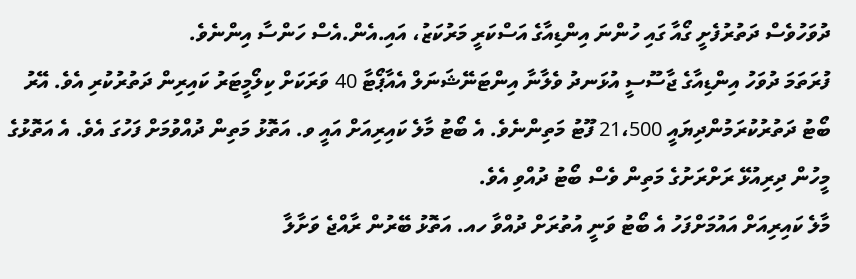ދުވަހުވެސް ދަތުރުފެށީ ގޯއާ ގައި ހުންނަ އިންޑިއާގެ އަސްކަރީ މަރުކަޒު، އައި.އެން.އެސް ހަންސާ އިންނެވެ.
ފުރަތަމަ ދުވަހު އިންޑިއާގެ ޖާސޫސީ އުޅަނދު ވެލާނާ އިންޓަނޭޝަނަލް އެއާޕޯޓާ 40 ވަރަކަށް ކިލޯމީޓަރު ކައިރިން ދަތުރުކުރި އެވެ. އޭރު ބޯޓު ދަތުރުކުރަމުންދިޔައީ 21،500 ފޫޓު މަތިންނެވެ. އެ ބޯޓު މާލެ ކައިރިއަށް އައީ ވ. އަތޮޅު މަތިން ދުއްވުމަށް ފަހުގަ އެވެ. އެ އަތޮޅުގެ މީހުން ދިރިއުޅޭ ރަށްރަށުގެ މަތިން ވެސް ބޯޓު ދުއްވި އެވެ.
މާލެ ކައިރިއަށް އައުމަށްފަހު އެ ބޯޓު ވަނީ އުތުރަށް ދުއްވާ ހއ. އަތޮޅު ބޭރުން ރާއްޖެ ވަށާލާ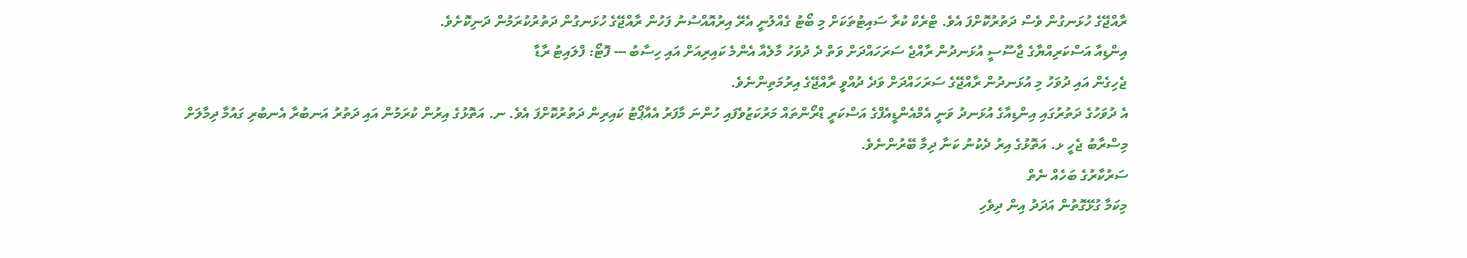ރާއްޖޭގެ ހުޅަނގުން ވެސް ދަތުރުކޮށްފަ އެވެ. ޓްރެކް ކުރާ ސައިޓުތަކަށް މި ބޯޓު ގެއްލުނީ އެރޭ އިރުއޮއްސުނު ފަހުން ރާއްޖޭގެ ހުޅަނގުން ދަތުރުކުރަމުން ދަނިކޮށެވެ.
އިންޑިއާ އަސްކަރިއްޔާގެ ޖާސޫސީ އުޅަނދުން ރާއްޖެ ސަރަހައްދަށް ވަތް ދެ ދުވަހު މާލެއާ އެންމެ ކައިރިއަށް އައި ހިސާބު --- ފޮޓޯ: ފްލައިޓު ރާޑާ
ޖެހިގެން އައި ދުވަހު މި އުޅަނދުން ރާއްޖޭގެ ސަރަހައްދަށް ވަދެ ދުއްވީ ރާއްޖޭގެ އިރުމަތިންނެވެ.
އެ ދުވަހުގެ ދަތުރުގައި އިންޑިއާގެ އުޅަނދު ވަނީ އެމްއެންޑީއެފްގެ އަސްކަރީ ޑްރޯންތައް މަރުކަޒުވެފައި ހުންނަ މާފަރު އެއާޕޯޓު ކައިރިން ދަތުރުކޮށްފަ އެވެ. ނ. އަތޮޅުގެ އިރުން ކުރަމުން އައި ދަތުރު އަނބުރާ އެނބުރި ގައުމާ ދިމާލަށް މިސްރާބު ޖެހީ ޅ. އަތޮޅުގެ އިރު ދެކުނު ކަނާ ދިމާ ބޭރުންނެވެ.
ސަރުކާރުގެ ބަހެއް ނެތް
މިކަމާ ގުޅޭގޮތުން އަދަދު އިން ދިވެހި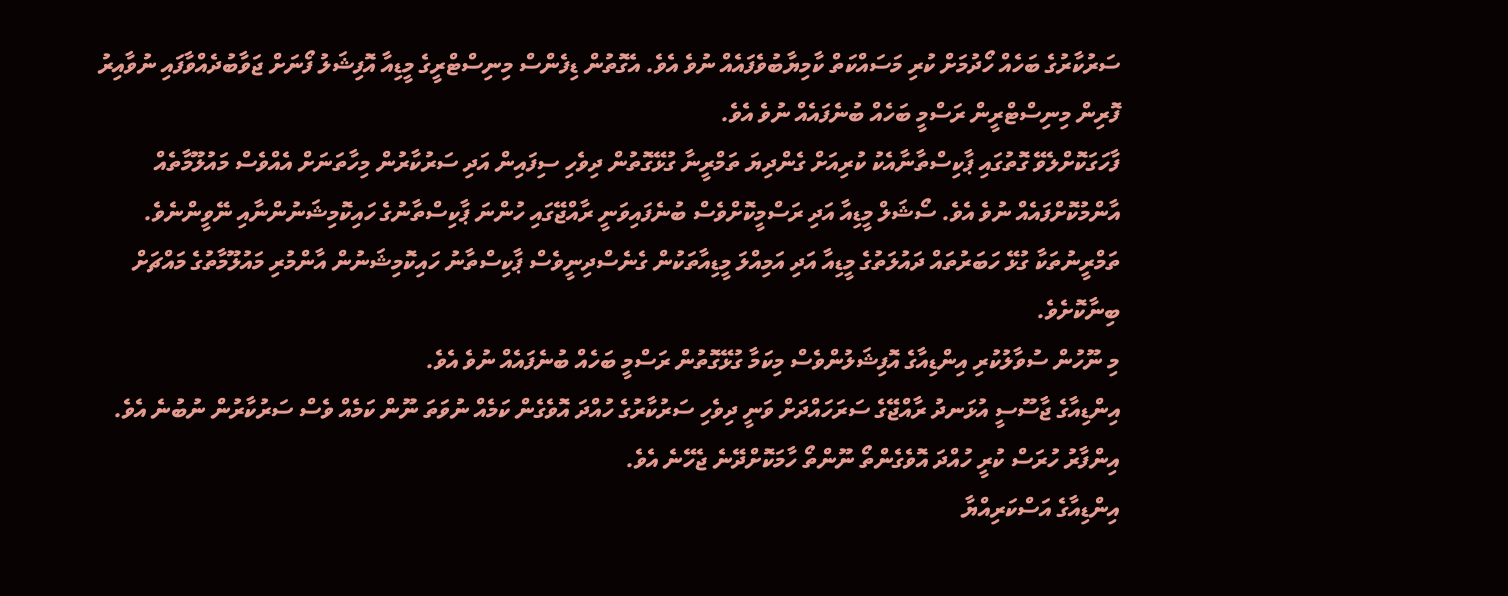ސަރުކާރުގެ ބަހެއް ހޯދުމަށް ކުރި މަސައްކަތް ކާމިޔާބުވެފައެއް ނުވެ އެވެ. އެގޮތުން ޑިފެންސް މިނިސްޓްރީގެ މީޑިއާ އޮފިޝަލު ފޯނަށް ޖަވާބުދެއްވާފައި ނުވާއިރު ފޮރިން މިނިސްޓްރީން ރަސްމީ ބަހެއް ބުނެފައެއް ނުވެ އެވެ.
ފާހަގަކޮށްލެވޭ ގޮތުގައި ޕާކިސްތާނާއެކު ކުރިއަށް ގެންދިޔަ ތަމްރީނާ ގުޅޭގޮތުން ދިވެހި ސިފައިން އަދި ސަރުކާރުން މިހާތަނަށް އެއްވެސް މައުލޫމާތެއް އާންމުކޮށްފައެއް ނުވެ އެވެ. ސޯޝަލް މީޑިއާ އަދި ރަސްމީކޮށްވެސް ބުނެފައިވަނީ ރާއްޖޭގައި ހުންނަ ޕާކިސްތާނުގެ ހައިކޮމިޝަނުންނާއި ނޭވީންނެވެ.
ތަމްރީނުތަކާ ގުޅޭ ހަބަރުތައް ދައުލަތުގެ މީޑިއާ އަދި އަމިއްލަ މީޑިއާތަކުން ގެނެސްދިނީވެސް ޕާކިސްތާނު ހައިކޮމިޝަނުން އާންމުރި މައުލޫމާތުގެ މައްޗަށް ބިނާކޮށެވެ.
މި ނޫހުން ސުވާލުކުރި އިންޑިއާގެ އޮފިޝަލުންވެސް މިކަމާ ގުޅޭގޮތުން ރަސްމީ ބަހެއް ބުނެފައެއް ނުވެ އެވެ.
އިންޑިއާގެ ޖާސޫސީ އުޅަނދު ރާއްޖޭގެ ސަރަހައްދަށް ވަނީ ދިވެހި ސަރުކާރުގެ ހުއްދަ އޮވެގެން ކަމެއް ނުވަތަ ނޫން ކަމެއް ވެސް ސަރުކާރުން ނުބުނެ އެވެ. އިންފާރު ހުރަސް ކުރީ ހުއްދަ އޮވެގެންތޯ ނޫންތޯ ހާމަކޮށްދޭނެ ޖެހޭނެ އެވެ.
އިންޑިއާގެ އަސްކަރިއްޔާ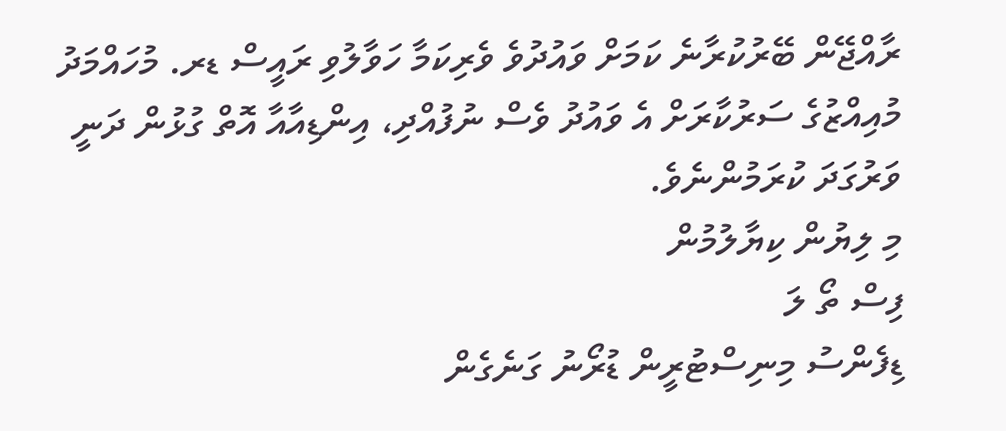ރާއްޖޭން ބޭރުކުރާނެ ކަމަށް ވައުދުވެ ވެރިކަމާ ހަވާލުވި ރައީސް ޑރ. މުހައްމަދު މުއިއްޒުގެ ސަރުކާރަށް އެ ވައުދު ވެސް ނުފުއްދި، އިންޑިއާއާ އޮތް ގުޅުން ދަނީ ވަރުގަދަ ކުރަމުންނެވެ.
މި ލިޔުން ކިޔާލުމުން
ފިސް ތޯ ލަ
ޑިފެންސު މިނިސްޓުރީން ޑުރޯނު ގަނެގެން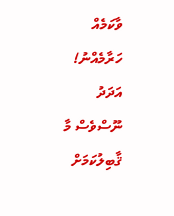ވާކަމެއް ހަރާމެއްނު! އަދަދު ނޫސްވެސް މާ ޤާބިލުކަމަށް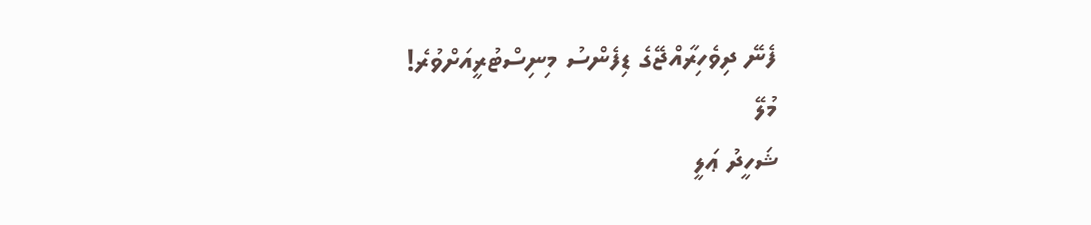ފެނޭ ދިވެހިރާއްޖޭގެ ޑިފެންސު މިނިސްޓުރީއަށްވުރެ!
މުލޭ
ޝަހީދު ޢަލީ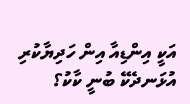އަކީ އިންޑިއާ އިން ހަދިޔާކުރި އުޅަނދެކޭ ބުނީ ކާކު؟